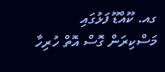ގއ. ކޫއްޑޫ ފަޅުގައި މަސްކިރަން ގޮސް އޮތް ހުރިހާ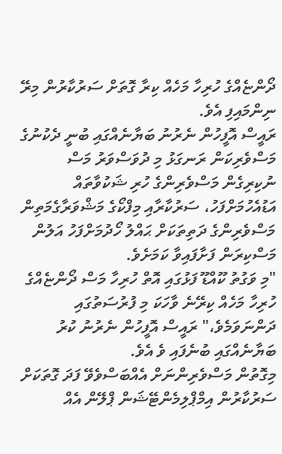ދޯންޏެއްގެ ހުރިހާ މަހެއް ކިރާ ގޮތަށް ސަރުކާރުން މިރޭ ނިންމައިފި އެވެ.
ރައީސް އޮފީހުން ނެރުނު ބަޔާނެއްގައި ބުނީ ދެކުނުގެ މަސްވެރިކަން ރަނގަޅު މި ދުވަސްވަރު މަސް ނުކިރިގެން މަސްވެރިންގެ ހުރި ޝަކުވާތައް އަޑުއެހުމަށްފަހު، ސަރުކާރާއި މިފްކޯގެ މަޝްވަރާގެމަތިން މަސްވެރިންގެ ދަތިތަކަށް ޙައްލު ހޯދުމަށްފަހު އަލުން މަސްކިރަން ފަށާފައިވާ ކަމަށެވެ.
"މި ވަގުތު ކޫއްޑޫ ފަޅުގައި އޮތް ހުރިހާ މަސް ދޯންޏެއްގެ ހުރިހާ މަހެއް ކިރޭނެ ވާހަކަ މި ފުރުސަތުގައި ދަންނަވަމެވެ،" ރައީސް އޮފީހުން ނެރުނު ކުރު ބަޔާނެއްގައި ބުނެފައި ވެ އެވެ.
މިގޮތުން މަސްވެރިންނަށް އެއްބަސްވެވޭ ފަދަ ގޮތަކަށް ސަރުކާރުން އިމްޕްލިމެންޓޭޝަން ޕްލޭން އެއް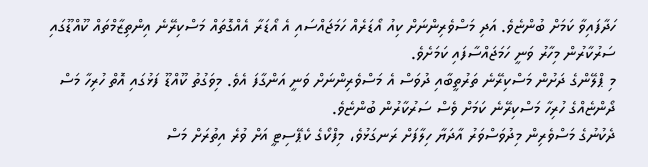ހަދާފައިވާ ކަމަށް ބުންޏެވެ. އަދި މަސްވެރިންނަށް ކިއު އޯޑަރެއް ހަމަޖައްސައި އެ އޯޑަރާ އެއްގޮތައް މަސްކިރޭނެ އިންތިޒާމްތައް ކޫއްޑޫގައި ސަރުކާރުން މިހާރު ވަނީ ހަމަޖައްސާފައި ކަމަށެވެ.
މި ޕްލޭންގެ ދަށުން މަސްކިރޭނެ ތަރުތީބާއި ދުވަސް އެ މަސްވެރިންނަށް ވަނީ އަންގާފަ އެވެ. މިވަގުތު ކޫއްޑޫ ފަޅުގައި އޮތް ހުރިހާ މަސް ދޯންޏެއްގެ ހުރިހާ މަސްކިރޭނެ ކަމަށް ވެސް ސަރުކާރުން ބުންޏެވެ.
ދެކުނުގެ މަސްވެރިން މިދުވަސްވަރު އާދަޔާ ހިލާފަށް ރަނގަޅުވެ، މިފްކޯގެ ކެޕޭސިޓީ އަށް ވުރެ އިތުރަށް މަސް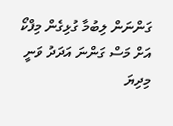ގަންނަން ލިބުމާ ގުޅިގެން މިފްކޯ އަށް މަސް ގަންނަ އަދަދު ވަނީ މިދިޔަ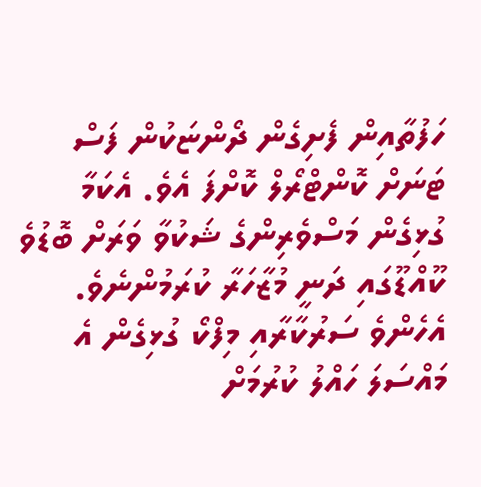ހަފުތާއިން ފެށިގެން ދޯންޏަކުން ފަސް ޓަނަށް ކޮންޓްރޯލް ކޮށްފަ އެވެ. އެކަމާ ގުޅިގެން މަސްވެރިންގެ ޝަކުވާ ވަރަށް ބޮޑުވެ ކޫއްޑޫގައި ދަނީ މުޒާހަރާ ކުރަމުންނެވެ.
އެހެންވެ ސަރުކާރާއި މިފްކޯ ގުޅިގެން އެ މައްސަލަ ހައްލު ކުރުމަށް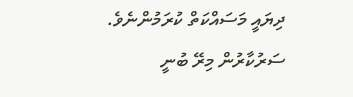ދިޔައީ މަސައްކަތް ކުރަމުންނެވެ.
ސަރުކާރުން މިރޭ ބުނީ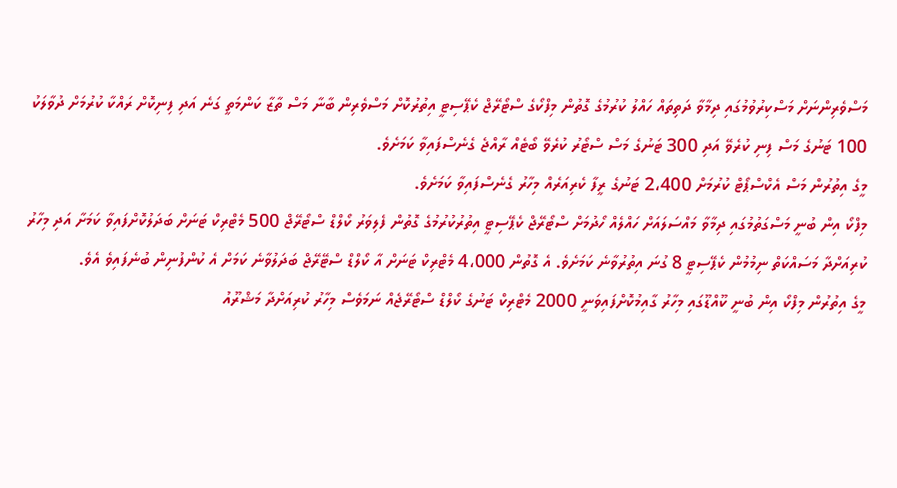މަސްވެރިންނަށް މަސްކިރުވުމުގައި ދިމާވާ ދަތިތައް ހައްލު ކުރުމުގެ ގޮތުން މިފްކޯގެ ސްޓޯރޭޖް ކެޕޭސިޓީ އިތުރުކޮށް މަސްވެރިން ބާނާ މަސް ތާޒާ ކަންމަތީ ގަނެ އަދި ފިނިކޮށް ރައްކާ ކުރުމަށް ދުވާލަކު 100 ޓަނުގެ މަސް ފިނި ކުރެވޭ އަދި 300 ޓަނުގެ މަސް ސްޓޯރު ކުރެވޭ ބޯޓެއް ރާއްޖެ ގެނެސްފައިވާ ކަމަށެވެ.
މީގެ އިތުރުން މަސް އެކްސްޕޯޓް ކުރުމަށް 2،400 ޓަނުގެ ރީފާ ކެރިއަރެއް މިހާރު ގެނެސްފައިވާ ކަމަށެވެ.
މިފްކޯ އިން ބުނީ މަސްގަތުމުގައި ދިމާވާ މައްސަލައަށް ހައްލެއް ހޯދުމަށް ސްޓޯރޭޖް ކެޕޭސިޓީ އިތުރުކުރުމުގެ ގޮތުން ފެލިވަރު ކޯލްޑް ސްޓޯރޭޖް 500 މެޓްރިކް ޓަނަށް ބަދަލުކޮށްފައިވާ ކަމަށާ އަދި މިހާރު ކުރިއަށްދާ މަސައްކަތް ނިމުމުން ކެޕޭސިޓީ 8 ގުނަ އިތުރުވާނެ ކަމަށެވެ. އެ ގޮތުން 4،000 މެޓްރިކް ޓަނަށް އާ ކޯލްޑް ސްޓޭރޭޖް ބަދަލުވާނެ ކަމަށް އެ ކުންފުނިން ބުނެފައިވެ އެވެ.
މީގެ އިތުރުން މިފްކޯ އިން ބުނީ ކޫއްޑޫގައި މިހާރު ގާއިމުކޮށްފައިވަނީ 2000 މެޓްރިކް ޓަނުގެ ކޯލްޑް ސްޓޯރޭޖެއް ނަމަވެސް މިހާރު ކުރިއަށްދާ މަޝްރޫއު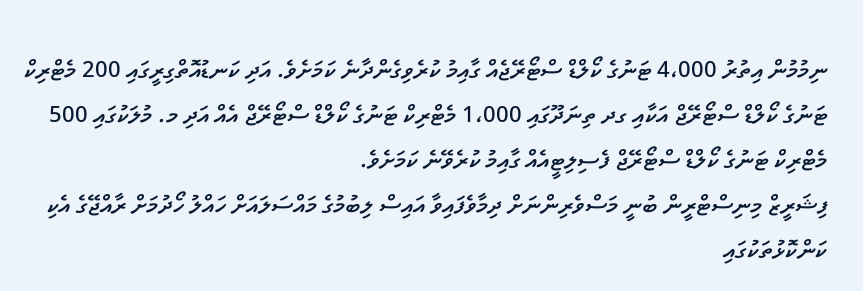ނިމުމުން އިތުރު 4،000 ޓަނުގެ ކޯލްޑް ސްޓޯރޭޖެއް ގާއިމު ކުރެވިގެންދާނެ ކަމަށެވެ. އަދި ކަނޑުއޮތްގިރީގައި 200 މެޓްރިކް ޓަނުގެ ކޯލްޑް ސްޓޯރޭޖް އަކާއި ގދ ތިނަދޫގައި 1،000 މެޓްރިކް ޓަނުގެ ކޯލްޑް ސްޓޯރޭޖް އެއް އަދި މ. މުލަކުގައި 500 މެޓްރިކް ޓަނުގެ ކޯލްޑް ސްޓޯރޭޖް ފެސިލިޓީއެއް ގާއިމު ކުރެވޭނެ ކަމަށެވެ.
ފިޝަރީޒް މިނިސްޓްރީން ބުނީ މަސްވެރިންނަށް ދިމާވެފައިވާ އައިސް ލިބުމުގެ މައްސަލައަށް ހައްލު ހޯދުމަށް ރާއްޖޭގެ އެކި ކަންކޮޅުތަކުގައި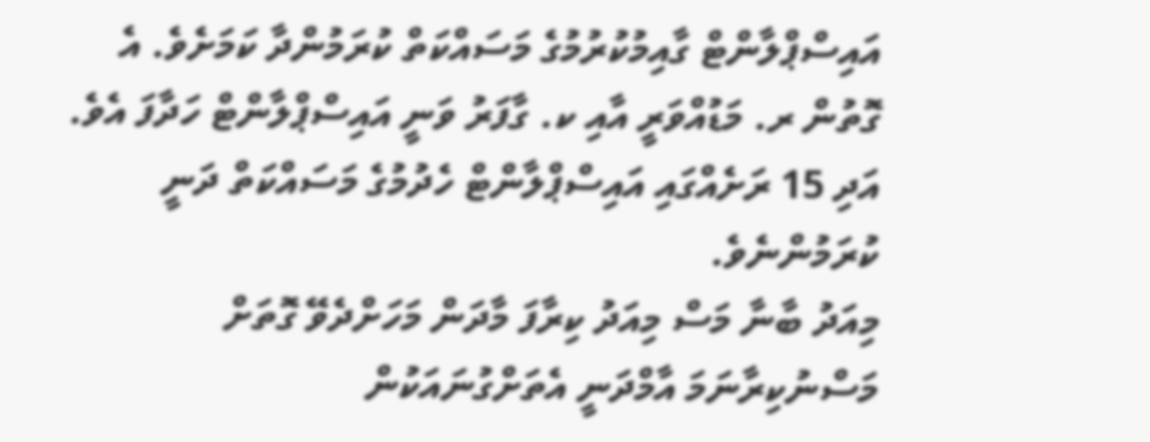އައިސްޕްލާންޓް ގާއިމުކުރުމުގެ މަސައްކަތް ކުރަމުންދާ ކަމަށެވެ. އެ ގޮތުން ރ. މަޑުއްވަރީ އާއި ކ. ގާފަރު ވަނީ އައިސްޕްލާންޓް ހަދާފަ އެވެ. އަދި 15 ރަށެއްގައި އައިސްޕްލާންޓް ހެދުމުގެ މަސައްކަތް ދަނީ ކުރަމުންނެވެ.
މިއަދު ބާނާ މަސް މިއަދު ކިރާފަ މާދަން މަހަށްދެވޭ ގޮތަށް މަސްނުކިރާނަމަ އާމްދަނީ އެތަށްގުނައަކުން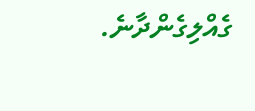ގެއްލިގެންދާނެ.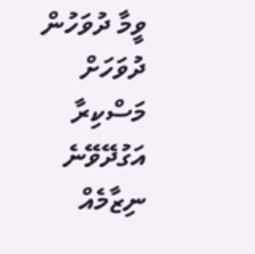ވީމާ ދުވަހުން ދުވަހަށް މަސްކިރާ އަގުދޭވޭނެ ނިޒާމެއް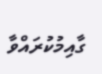ގާއިމުކުރައްވާ